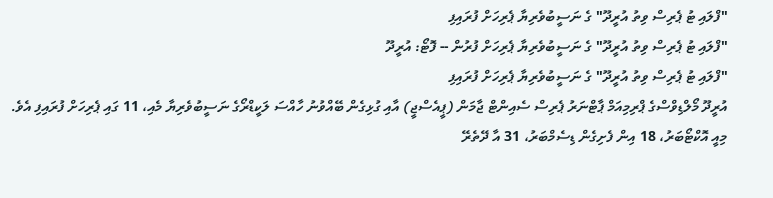"ފްލައި ޓު ޕެރިސް ވިތު އުރީދޫ" ގެ ނަސީބުވެރިޔާ ޕެރިހަށް ފުރައިފި
"ފްލައި ޓު ޕެރިސް ވިތު އުރީދޫ" ގެ ނަސީބުވެރިޔާ ޕެރިހަށް ފުރުން -- ފޮޓޯ: އުރީދޫ
"ފްލައި ޓު ޕެރިސް ވިތު އުރީދޫ" ގެ ނަސީބުވެރިޔާ ޕެރިހަށް ފުރައިފި
އުރީދޫ މޯލްޑިވްސްގެ ޕްރިމިއަމް ޕާޓްނަރު ޕެރިސް ސެއިންޓް ޖާމަން (ޕީއެސްޖީ) އާއި ގުޅިގެން ބޭއްވުނު ހާއްސަ ލަކީޑްރޯގެ ނަސީބުވެރިޔާ މެއި، 11 ގައި ޕެރިހަށް ފުރައިފި އެވެ.
މިއީ އޮކްޓޯބަރު، 18 އިން ފެށިގެން ޑިސެމްބަރު، 31 އާ ދޭތެރޭ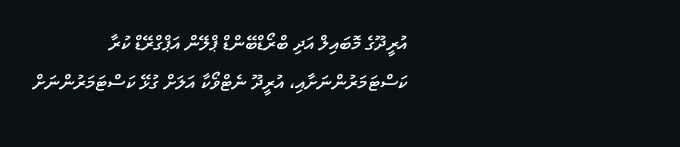އުރީދޫގެ މޮބައިލް އަދި ބްރޯޑްބޭންޑް ޕްލޭން އަޕްގްރޭޑް ކުރާ ކަސްޓަމަރުންނަށާއި، އުރީދޫ ނެޓްވޯކާ އަލަށް ގުޅޭ ކަސްޓަމަރުންނަށް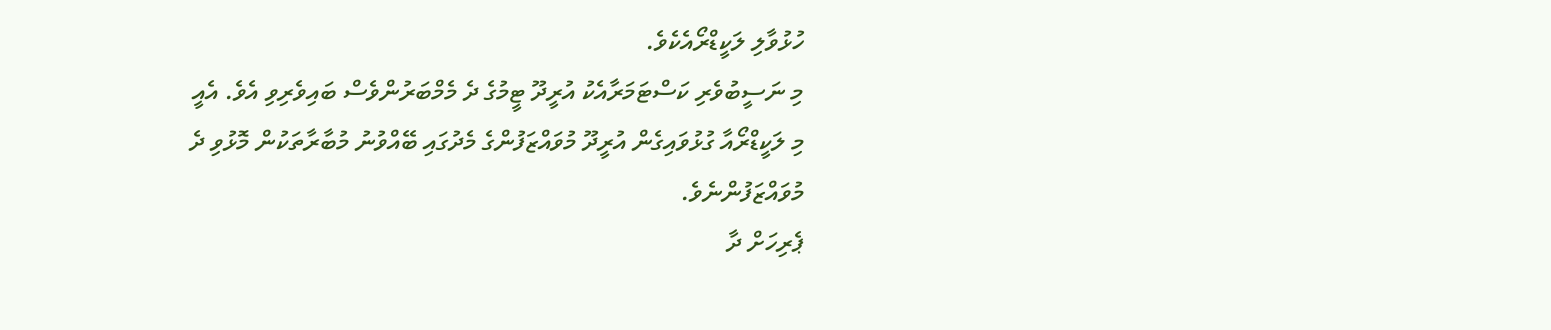ހުޅުވާލި ލަކީޑްރޯއެކެވެ.
މި ނަސީބުވެރި ކަސްޓަމަރާއެކު އުރީދޫ ޓީމުގެ ދެ މެމްބަރުންވެސް ބައިވެރިވި އެވެ. އެއީ މި ލަކީޑްރޯއާ ގުޅުވައިގެން އުރީދޫ މުވައްޒަފުންގެ މެދުގައި ބޭއްވުނު މުބާރާތަކުން މޮޅުވި ދެ މުވައްޒަފުންނެވެ.
ޕެރިހަށް ދާ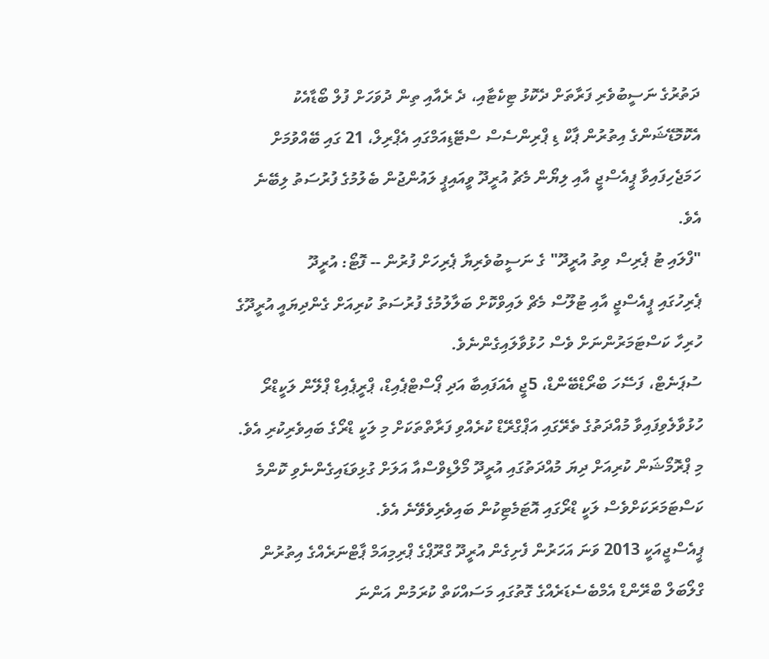ދަތުރުގެ ނަސީބުވެރި ފަރާތަށް ދެކޮޅު ޓިކެޓާއި، ދެ ރެއާއި ތިން ދުވަހަށް ފުލް ބޯޑާއެކު އެކޮމޮޑޭޝަންގެ އިތުރުން ޕާކް ޑި ޕްރިންސެސް ސްޓޭޑިއަމްގައި އެޕްރިލް، 21 ގައި ބޭއްވުމަށް ހަމަޖެހިފައިވާ ޕީއެސްޖީ އާއި ލިޔޯން މެޗު އުރީދޫ ވީއައިޕީ ލައުންޖުން ބެލުމުގެ ފުރުސަތު ލިބޭނެ އެވެ.
"ފްލައި ޓު ޕެރިސް ވިތު އުރީދޫ" ގެ ނަސީބުވެރިޔާ ޕެރިހަށް ފުރުން -- ފޮޓޯ: އުރީދޫ
ޕެރިހުގައި ޕީއެސްޖީ އާއި ޓުލޫސް މެޗް ލައިވްކޮށް ބަލާލުމުގެ ފުރުސަތު ކުރިއަށް ގެންދިޔައީ އުރީދޫގެ ހުރިހާ ކަސްޓަމަރުންނަށް ވެސް ހުޅުވާލައިގެންނެވެ.
ސުޕަނެޓް، ފަސޭހަ ބްރޯޑްބޭންޑް، 5ޖީ އެއަފައިބާ އަދި ޕޯސްޓްޕެއިޑް، ޕްރީޕެއިޑް ޕްލޭން ލަކީޑްރޯ ހުޅުވާލެވިފައިވާ މުއްދަތުގެ ތެރޭގައި އަޕްގްރޭޑް ކުރެއްވި ފަރާތްތަކަށް މި ލަކީ ޑްރޯގެ ބައިވެރިކުރި އެވެ.
މި ޕްރޮމޯޝަން ކުރިއަށް ދިޔަ މުއްދަތުގައި އުރީދޫ މޯލްޑިވްސްއާ އަލަށް ގުޅިވަޑައިގެންނެވި ކޮންމެ ކަސްޓަމަރަކަށްވެސް ލަކީ ޑްރޯގައި އޮޓަމެޓިކުން ބައިވެރިވެވޭނެ އެވެ.
ޕީއެސްޖީއަކީ 2013 ވަނަ އަހަރުން ފެށިގެން އުރީދޫ ގްރޫޕްގެ ޕްރިމިއަމް ޕާޓްނަރެއްގެ އިތުރުން ގްލޯބަލް ބްރޭންޑް އެމްބެސެޑަރެއްގެ ގޮތުގައި މަސައްކަތް ކުރަމުން އަންނަ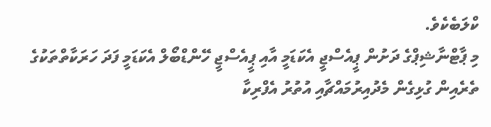ކްލަބެކެވެ.
މި ޕާޓްނާޝިޕްގެ ދަށުން ޕީއެސްޖީ އެކަޑަމީ އާއި ޕީއެސްޖީ ހޭންޑްބޯލް އެކަޑަމީ ފަދަ ހަރަކާތްތަކުގެ ތެރެއިން ގުޅިގެން މެދުއިރުމައްޗާއި އުތުރު އެފްރިކާ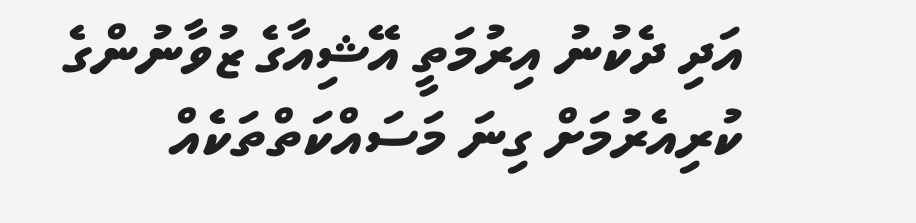އަދި ދެކުނު އިރުމަތީ އޭޝިއާގެ ޒުވާނުންގެ ކުރިއެރުމަށް ގިނަ މަސައްކަތްތަކެއް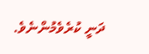ދަނީ ކުރެވެމުންނެވެ.